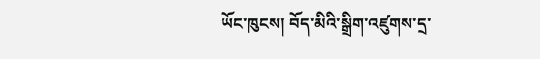ཡོང་ཁུངས། བོད་མིའི་སྒྲིག་འཛུགས་དྲ་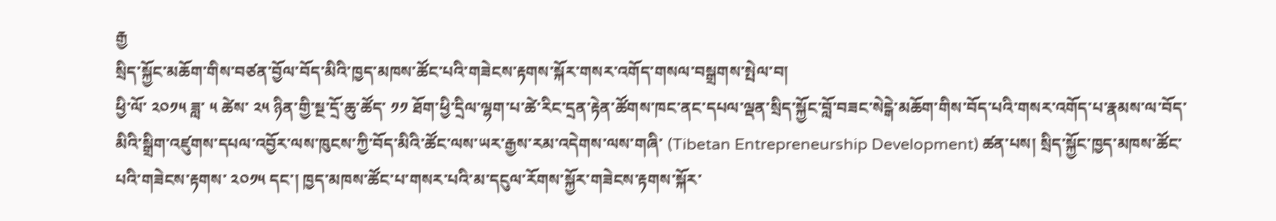རྒྱ
སྲིད་སྐྱོང་མཆོག་གིས་བཙན་བྱོལ་བོད་མིའི་ཁྱད་མཁས་ཚོང་པའི་གཟེངས་རྟགས་སྐོར་གསར་འགོད་གསལ་བསྒྲགས་སྤེལ་བ།
ཕྱི་ལོ་ ༢༠༡༥ ཟླ་ ༥ ཚེས་ ༢༥ ཉིན་གྱི་སྔ་དྲོ་ཆུ་ཚོད་ ༡༡ ཐོག་ཕྱི་དྲིལ་ལྷག་པ་ཚེ་རིང་དྲན་རྟེན་ཚོགས་ཁང་ནང་དཔལ་ལྡན་སྲིད་སྐྱོང་བློ་བཟང་སེངྒེ་མཆོག་གིས་བོད་པའི་གསར་འགོད་པ་རྣམས་ལ་བོད་མིའི་སྒྲིག་འཛུགས་དཔལ་འབྱོར་ལས་ཁུངས་ཀྱི་བོད་མིའི་ཚོང་ལས་ཡར་རྒྱས་རམ་འདེགས་ལས་གཞི་ (Tibetan Entrepreneurship Development) ཚན་པས། སྲིད་སྐྱོང་ཁྱད་མཁས་ཚོང་པའི་གཟེངས་རྟགས་ ༢༠༡༥ དང་། ཁྱད་མཁས་ཚོང་པ་གསར་པའི་མ་དངུལ་རོགས་སྐྱོར་གཟེངས་རྟགས་སྐོར་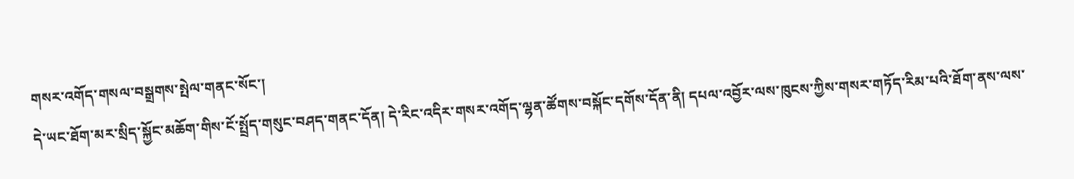གསར་འགོད་གསལ་བསྒྲགས་སྤེལ་གནང་སོང་།
དེ་ཡང་ཐོག་མར་སྲིད་སྐྱོང་མཆོག་གིས་ངོ་སྤྲོད་གསུང་བཤད་གནང་དོན། དེ་རིང་འདིར་གསར་འགོད་ལྷན་ཚོགས་བསྐོང་དགོས་དོན་ནི། དཔལ་འབྱོར་ལས་ཁུངས་ཀྱིས་གསར་གཏོད་རིམ་པའི་ཐོག་ནས་ལས་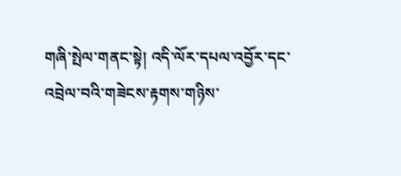གཞི་སྤེལ་གནང་སྟེ། འདི་ལོར་དཔལ་འབྱོར་དང་འབྲེལ་བའི་གཟེངས་རྟགས་གཉིས་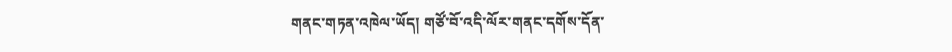གནང་གཏན་འཁེལ་ཡོད། གཙོ་བོ་འདི་ལོར་གནང་དགོས་དོན་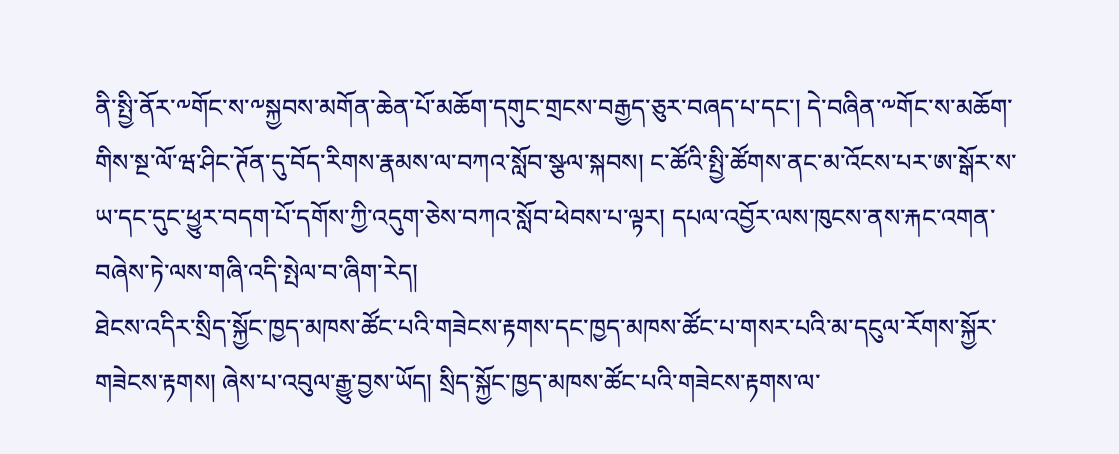ནི་སྤྱི་ནོར་༸གོང་ས་༸སྐྱབས་མགོན་ཆེན་པོ་མཆོག་དགུང་གྲངས་བརྒྱད་ཅུར་བཞད་པ་དང་། དེ་བཞིན་༸གོང་ས་མཆོག་གིས་སྔ་ལོ་ཝ་ཤིང་ཊོན་དུ་བོད་རིགས་རྣམས་ལ་བཀའ་སློབ་སྩལ་སྐབས། ང་ཚོའི་སྤྱི་ཚོགས་ནང་མ་འོངས་པར་ཨ་སྒོར་ས་ཡ་དང་དུང་ཕྱུར་བདག་པོ་དགོས་ཀྱི་འདུག་ཅེས་བཀའ་སློབ་ཕེབས་པ་ལྟར། དཔལ་འབྱོར་ལས་ཁུངས་ནས་རྐང་འགན་བཞེས་ཏེ་ལས་གཞི་འདི་སྤེལ་བ་ཞིག་རེད།
ཐེངས་འདིར་སྲིད་སྐྱོང་ཁྱད་མཁས་ཚོང་པའི་གཟེངས་རྟགས་དང་ཁྱད་མཁས་ཚོང་པ་གསར་པའི་མ་དངུལ་རོགས་སྐྱོར་གཟེངས་རྟགས། ཞེས་པ་འབུལ་རྒྱུ་བྱས་ཡོད། སྲིད་སྐྱོང་ཁྱད་མཁས་ཚོང་པའི་གཟེངས་རྟགས་ལ་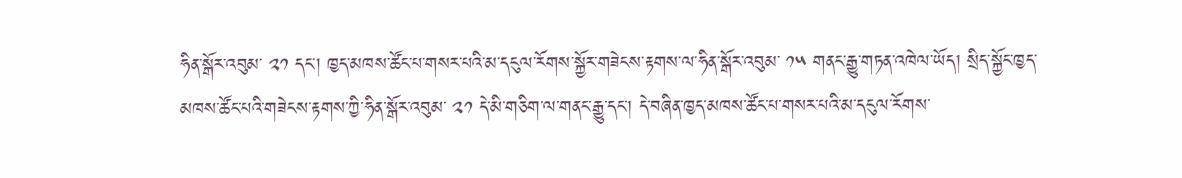ཧིན་སྒོར་འབུམ་ ༢༡ དང་། ཁྱད་མཁས་ཚོང་པ་གསར་པའི་མ་དངུལ་རོགས་སྐྱོར་གཟེངས་རྟགས་ལ་ཧིན་སྒོར་འབུམ་ ༡༥ གནང་རྒྱུ་གཏན་འཁེལ་ཡོད། སྲིད་སྐྱོང་ཁྱད་མཁས་ཚོང་པའི་གཟེངས་རྟགས་ཀྱི་ཧིན་སྒོར་འབུམ་ ༢༡ དེ་མི་གཅིག་ལ་གནང་རྒྱུ་དང་། དེ་བཞིན་ཁྱད་མཁས་ཚོང་པ་གསར་པའི་མ་དངུལ་རོགས་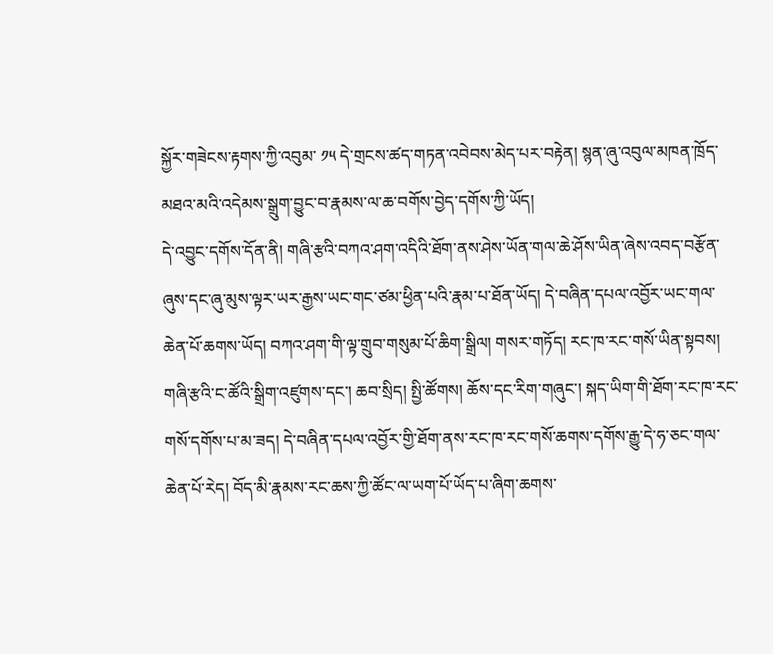སྐྱོར་གཟེངས་རྟགས་ཀྱི་འབུམ་ ༡༥ དེ་གྲངས་ཚད་གཏན་འབེབས་མེད་པར་བརྟེན། སྙན་ཞུ་འབུལ་མཁན་ཁྲོད་མཐའ་མའི་འདེམས་སྒྲུག་བྱུང་བ་རྣམས་ལ་ཆ་བགོས་བྱེད་དགོས་ཀྱི་ཡོད།
དེ་འབྱུང་དགོས་དོན་ནི། གཞི་རྩའི་བཀའ་ཤག་འདིའི་ཐོག་ནས་ཤེས་ཡོན་གལ་ཆེ་ཤོས་ཡིན་ཞེས་འབད་བརྩོན་ཞུས་དང་ཞུ་མུས་ལྟར་ཡར་རྒྱས་ཡང་གང་ཙམ་ཕྱིན་པའི་རྣམ་པ་ཐོན་ཡོད། དེ་བཞིན་དཔལ་འབྱོར་ཡང་གལ་ཆེན་པོ་ཆགས་ཡོད། བཀའ་ཤག་གི་ལྟ་གྲུབ་གསུམ་པོ་ཆིག་སྒྲིལ། གསར་གཏོད། རང་ཁ་རང་གསོ་ཡིན་སྟབས། གཞི་རྩའི་ང་ཚོའི་སྒྲིག་འཛུགས་དང་། ཆབ་སྲིད། སྤྱི་ཚོགས། ཆོས་དང་རིག་གཞུང་། སྐད་ཡིག་གི་ཐོག་རང་ཁ་རང་གསོ་དགོས་པ་མ་ཟད། དེ་བཞིན་དཔལ་འབྱོར་གྱི་ཐོག་ནས་རང་ཁ་རང་གསོ་ཆགས་དགོས་རྒྱུ་དེ་ཧ་ཅང་གལ་ཆེན་པོ་རེད། བོད་མི་རྣམས་རང་ཆས་ཀྱི་ཚོང་ལ་ཡག་པོ་ཡོད་པ་ཞིག་ཆགས་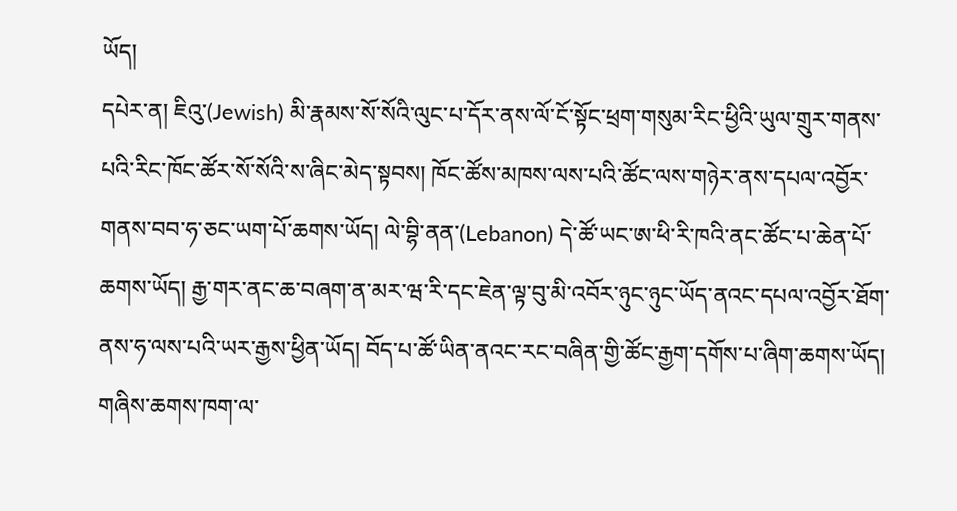ཡོད།
དཔེར་ན། ཇིའུ་(Jewish) མི་རྣམས་སོ་སོའི་ལུང་པ་དོར་ནས་ལོ་ངོ་སྟོང་ཕྲག་གསུམ་རིང་ཕྱིའི་ཡུལ་གྲུར་གནས་པའི་རིང་ཁོང་ཚོར་སོ་སོའི་ས་ཞིང་མེད་སྟབས། ཁོང་ཚོས་མཁས་ལས་པའི་ཚོང་ལས་གཉེར་ནས་དཔལ་འབྱོར་གནས་བབ་ཧ་ཅང་ཡག་པོ་ཆགས་ཡོད། ལེ་བྷི་ནན་(Lebanon) དེ་ཚོ་ཡང་ཨ་ཕི་རི་ཁའི་ནང་ཚོང་པ་ཆེན་པོ་ཆགས་ཡོད། རྒྱ་གར་ནང་ཆ་བཞག་ན་མར་ཝ་རི་དང་ཇེན་ལྟ་བུ་མི་འབོར་ཉུང་ཉུང་ཡོད་ནའང་དཔལ་འབྱོར་ཐོག་ནས་ཧ་ལས་པའི་ཡར་རྒྱས་ཕྱིན་ཡོད། བོད་པ་ཚོ་ཡིན་ནའང་རང་བཞིན་གྱི་ཚོང་རྒྱག་དགོས་པ་ཞིག་ཆགས་ཡོད། གཞིས་ཆགས་ཁག་ལ་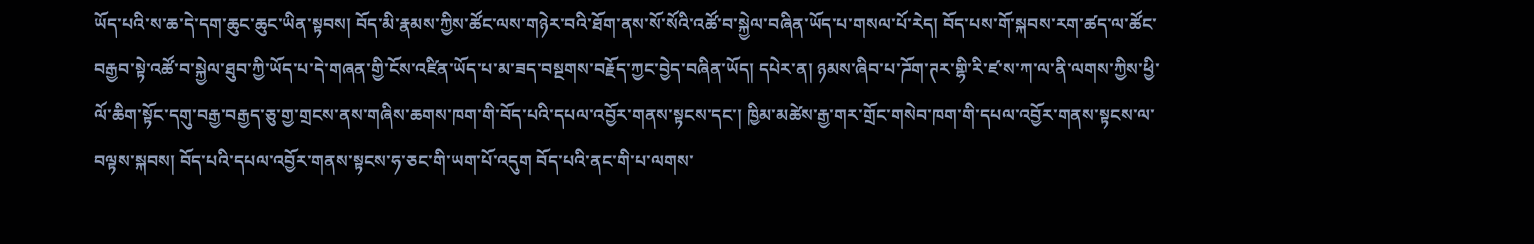ཡོད་པའི་ས་ཆ་དེ་དག་ཆུང་ཆུང་ཡིན་སྟབས། བོད་མི་རྣམས་ཀྱིས་ཚོང་ལས་གཉེར་བའི་ཐོག་ནས་སོ་སོའི་འཚོ་བ་སྐྱེལ་བཞིན་ཡོད་པ་གསལ་པོ་རེད། བོད་པས་གོ་སྐབས་རག་ཚད་ལ་ཚོང་བརྒྱབ་སྟེ་འཚོ་བ་སྐྱེལ་ཐུབ་ཀྱི་ཡོད་པ་དེ་གཞན་གྱི་ངོས་འཛིན་ཡོད་པ་མ་ཟད་བསྔགས་བརྗོད་ཀྱང་བྱེད་བཞིན་ཡོད། དཔེར་ན། ཉམས་ཞིབ་པ་ཌོག་ཊར་གྷི་རི་ཛ་ས་ཀ་ལ་ནི་ལགས་ཀྱིས་ཕྱི་ལོ་ཆིག་སྟོང་དགུ་བརྒྱ་བརྒྱད་ཅུ་གྱ་གྲངས་ནས་གཞིས་ཆགས་ཁག་གི་བོད་པའི་དཔལ་འབྱོར་གནས་སྟངས་དང་། ཁྱིམ་མཚེས་རྒྱ་གར་གྲོང་གསེབ་ཁག་གི་དཔལ་འབྱོར་གནས་སྟངས་ལ་བལྟས་སྐབས། བོད་པའི་དཔལ་འབྱོར་གནས་སྟངས་ཧ་ཅང་གི་ཡག་པོ་འདུག བོད་པའི་ནང་གི་པ་ལགས་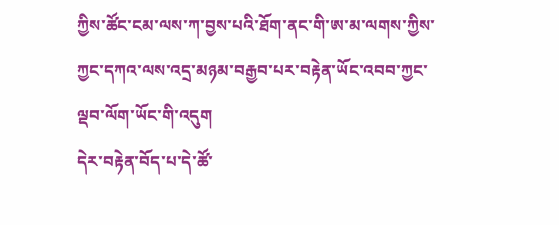ཀྱིས་ཚོང་ངམ་ལས་ཀ་བྱས་པའི་ཐོག་ནང་གི་ཨ་མ་ལགས་ཀྱིས་ཀྱང་དཀའ་ལས་འདྲ་མཉམ་བརྒྱབ་པར་བརྟེན་ཡོང་འབབ་ཀྱང་ལྡབ་ལོག་ཡོང་གི་འདུག
དེར་བརྟེན་བོད་པ་དེ་ཚོ་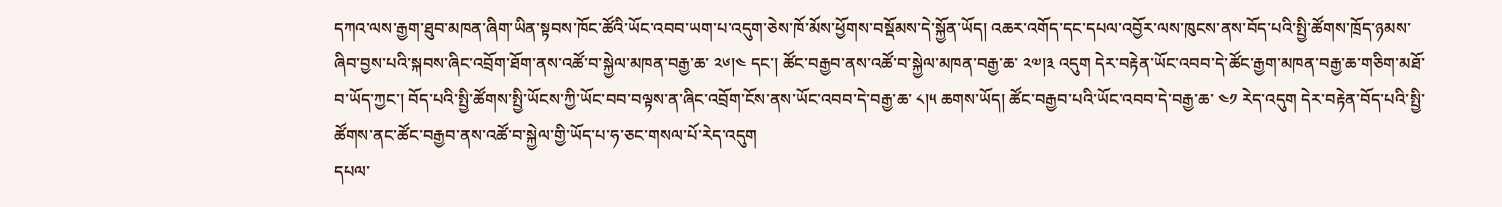དཀའ་ལས་རྒྱག་ཐུབ་མཁན་ཞིག་ཡིན་སྟབས་ཁོང་ཚོའི་ཡོང་འབབ་ཡག་པ་འདུག་ཅེས་ཁོ་མོས་ཕྱོགས་བསྡོམས་དེ་སྐྱོན་ཡོད། འཆར་འགོད་དང་དཔལ་འབྱོར་ལས་ཁུངས་ནས་བོད་པའི་སྤྱི་ཚོགས་ཁྲོད་ཉམས་ཞིབ་བྱས་པའི་སྐབས་ཞིང་འབྲོག་ཐོག་ནས་འཚོ་བ་སྐྱེལ་མཁན་བརྒྱ་ཆ་ ༢༦།༤ དང་། ཚོང་བརྒྱབ་ནས་འཚོ་བ་སྐྱེལ་མཁན་བརྒྱ་ཆ་ ༢༧།༣ འདུག དེར་བརྟེན་ཡོང་འབབ་དེ་ཚོང་རྒྱག་མཁན་བརྒྱ་ཆ་གཅིག་མཐོ་བ་ཡོད་ཀྱང་། བོད་པའི་སྤྱི་ཚོགས་སྤྱི་ཡོངས་ཀྱི་ཡོང་བབ་བལྟས་ན་ཞིང་འབྲོག་ངོས་ནས་ཡོང་འབབ་དེ་བརྒྱ་ཆ་ ༨།༥ ཆགས་ཡོད། ཚོང་བརྒྱབ་པའི་ཡོང་འབབ་དེ་བརྒྱ་ཆ་ ༤༡ རེད་འདུག དེར་བརྟེན་བོད་པའི་སྤྱི་ཚོགས་ནང་ཚོང་བརྒྱབ་ནས་འཚོ་བ་སྐྱེལ་གྱི་ཡོད་པ་ཧ་ཅང་གསལ་པོ་རེད་འདུག
དཔལ་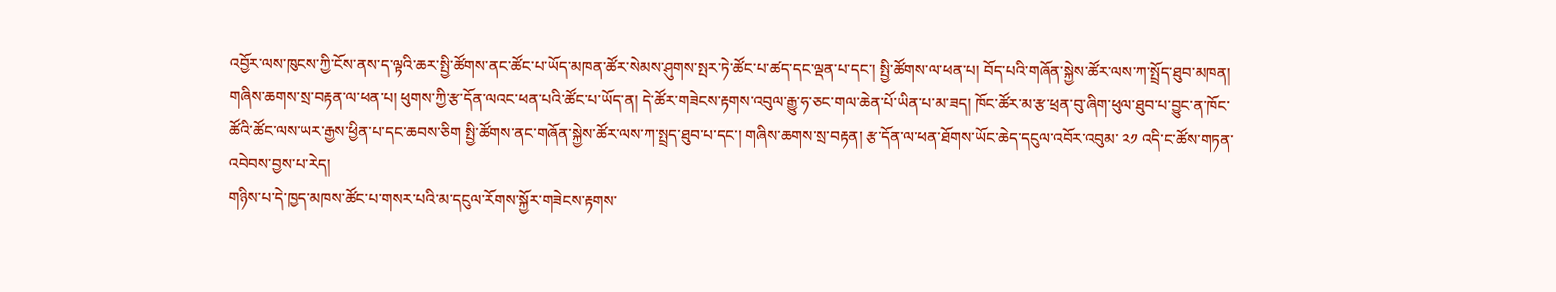འབྱོར་ལས་ཁུངས་ཀྱི་ངོས་ནས་ད་ལྟའི་ཆར་སྤྱི་ཚོགས་ནང་ཚོང་པ་ཡོད་མཁན་ཚོར་སེམས་ཤུགས་སྤར་ཏེ་ཚོང་པ་ཚད་དང་ལྡན་པ་དང་། སྤྱི་ཚོགས་ལ་ཕན་པ། བོད་པའི་གཞོན་སྐྱེས་ཚོར་ལས་ཀ་སྤྲོད་ཐུབ་མཁན། གཞིས་ཆགས་སྲ་བརྟན་ལ་ཕན་པ། ཕུགས་ཀྱི་རྩ་དོན་ལའང་ཕན་པའི་ཚོང་པ་ཡོད་ན། དེ་ཚོར་གཟེངས་རྟགས་འབུལ་རྒྱུ་ཧ་ཅང་གལ་ཆེན་པོ་ཡིན་པ་མ་ཟད། ཁོང་ཚོར་མ་རྩ་ཕྲན་བུ་ཞིག་ཕུལ་ཐུབ་པ་བྱུང་ན་ཁོང་ཚོའི་ཚོང་ལས་ཡར་རྒྱས་ཕྱིན་པ་དང་ཆབས་ཅིག སྤྱི་ཚོགས་ནང་གཞོན་སྐྱེས་ཚོར་ལས་ཀ་སྤྲད་ཐུབ་པ་དང་། གཞིས་ཆགས་སྲ་བརྟན། རྩ་དོན་ལ་ཕན་ཐོགས་ཡོང་ཆེད་དངུལ་འབོར་འབུམ་ ༢༡ འདི་ང་ཚོས་གཏན་འབེབས་བྱས་པ་རེད།
གཉིས་པ་དེ་ཁྱད་མཁས་ཚོང་པ་གསར་པའི་མ་དངུལ་རོགས་སྐྱོར་གཟེངས་རྟགས་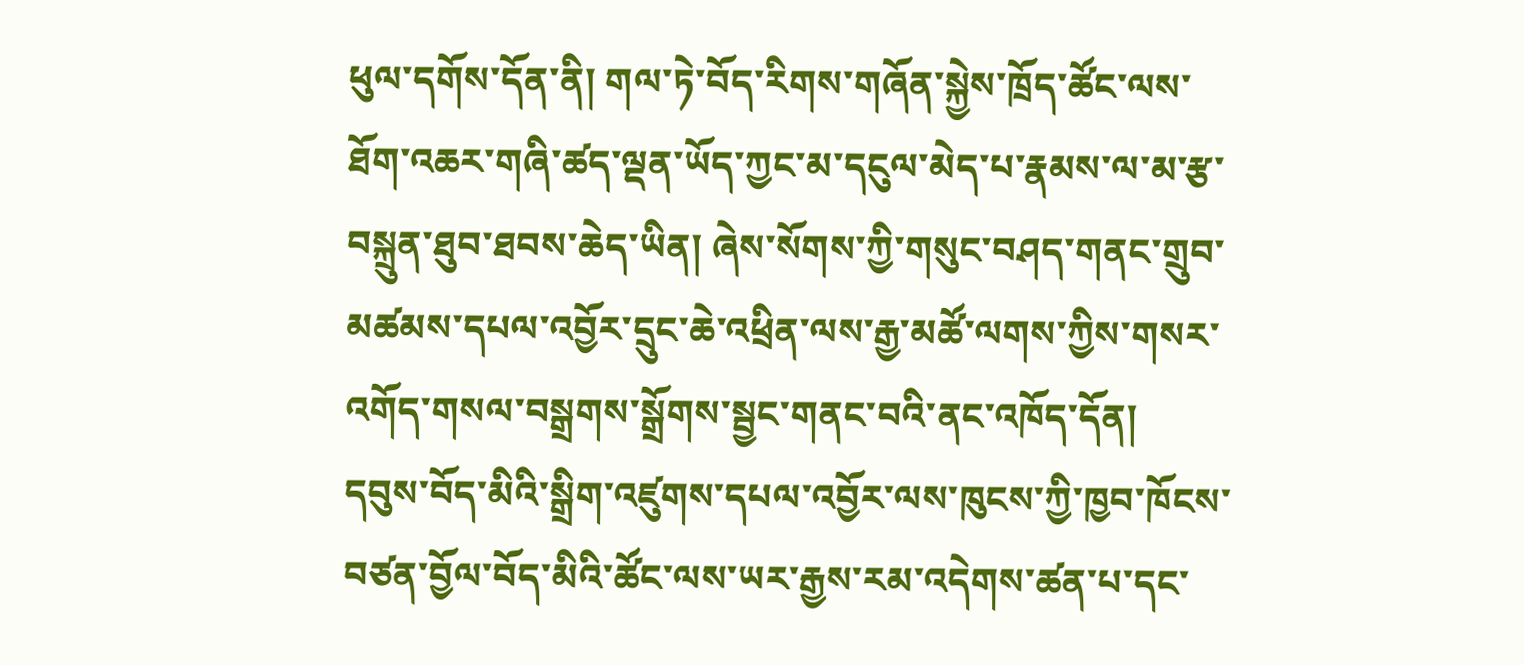ཕུལ་དགོས་དོན་ནི། གལ་ཏེ་བོད་རིགས་གཞོན་སྐྱེས་ཁྲོད་ཚོང་ལས་ཐོག་འཆར་གཞི་ཚད་ལྡན་ཡོད་ཀྱང་མ་དངུལ་མེད་པ་རྣམས་ལ་མ་རྩ་བསྐྲུན་ཐུབ་ཐབས་ཆེད་ཡིན། ཞེས་སོགས་ཀྱི་གསུང་བཤད་གནང་གྲུབ་མཚམས་དཔལ་འབྱོར་དྲུང་ཆེ་འཕྲིན་ལས་རྒྱ་མཚོ་ལགས་ཀྱིས་གསར་འགོད་གསལ་བསྒྲགས་སྒྲོགས་སྦྱང་གནང་བའི་ནང་འཁོད་དོན།
དབུས་བོད་མིའི་སྒྲིག་འཛུགས་དཔལ་འབྱོར་ལས་ཁུངས་ཀྱི་ཁྱབ་ཁོངས་བཙན་བྱོལ་བོད་མིའི་ཚོང་ལས་ཡར་རྒྱས་རམ་འདེགས་ཚན་པ་དང་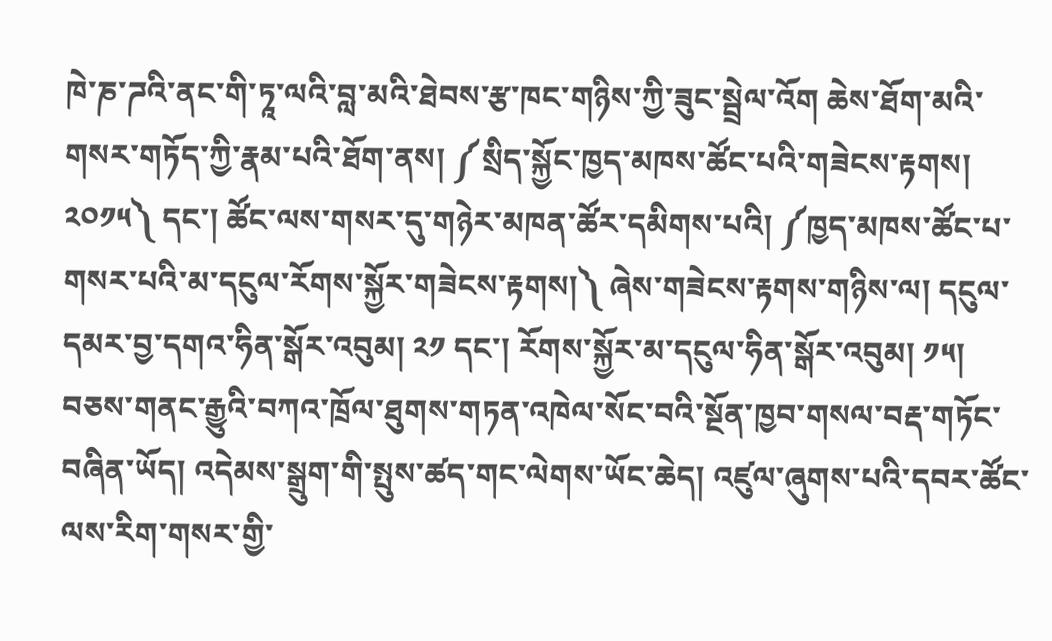ཁེ་ཎ་ཌའི་ནང་གི་ཏཱ་ལའི་བླ་མའི་ཐེབས་རྩ་ཁང་གཉིས་ཀྱི་ཟུང་སྦྲེལ་འོག ཆེས་ཐོག་མའི་གསར་གཏོད་ཀྱི་རྣམ་པའི་ཐོག་ནས། ༼སྲིད་སྐྱོང་ཁྱད་མཁས་ཚོང་པའི་གཟེངས་རྟགས། ༢༠༡༥༽ དང་། ཚོང་ལས་གསར་དུ་གཉེར་མཁན་ཚོར་དམིགས་པའི། ༼ཁྱད་མཁས་ཚོང་པ་གསར་པའི་མ་དངུལ་རོགས་སྐྱོར་གཟེངས་རྟགས།༽ ཞེས་གཟེངས་རྟགས་གཉིས་ལ། དངུལ་དམར་བྱ་དགའ་ཧིན་སྒོར་འབུམ། ༢༡ དང་། རོགས་སྐྱོར་མ་དངུལ་ཧིན་སྒོར་འབུམ། ༡༥། བཅས་གནང་རྒྱུའི་བཀའ་ཁྲོལ་ཐུགས་གཏན་འཁེལ་སོང་བའི་སྔོན་ཁྱབ་གསལ་བརྡ་གཏོང་བཞིན་ཡོད། འདེམས་སྒྲུག་གི་སྤུས་ཚད་གང་ལེགས་ཡོང་ཆེད། འཛུལ་ཞུགས་པའི་དབར་ཚོང་ལས་རིག་གསར་གྱི་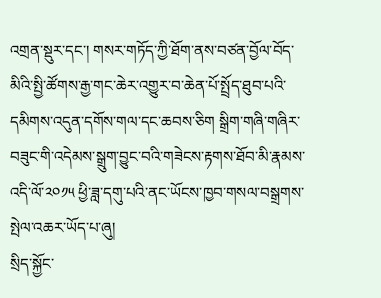འགྲན་སྡུར་དང་། གསར་གཏོད་ཀྱི་ཐོག་ནས་བཙན་བྱོལ་བོད་མིའི་སྤྱི་ཚོགས་རྒྱ་གང་ཆེར་འགྱུར་བ་ཆེན་པོ་སྤྲོད་ཐུབ་པའི་དམིགས་འདུན་དགོས་གལ་དང་ཆབས་ཅིག སྒྲིག་གཞི་གཞིར་བཟུང་གི་འདེམས་སྒྲུག་བྱུང་བའི་གཟེངས་རྟགས་ཐོབ་མི་རྣམས་འདི་ལོ་༢༠༡༥ ཕྱི་ཟླ་དགུ་པའི་ནང་ཡོངས་ཁྱབ་གསལ་བསྒྲགས་སྤེལ་འཆར་ཡོད་པ་ཞུ།
སྲིད་སྐྱོང་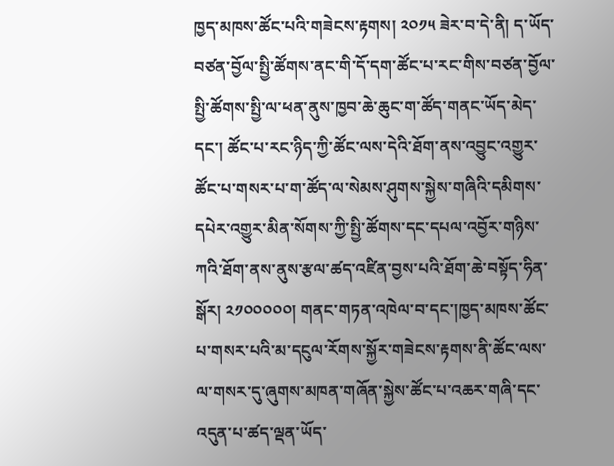ཁྱད་མཁས་ཚོང་པའི་གཟེངས་རྟགས། ༢༠༡༥ ཟེར་བ་དེ་ནི། ད་ཡོད་བཙན་བྱོལ་སྤྱི་ཚོགས་ནང་གི་དོ་དག་ཚོང་པ་རང་གིས་བཙན་བྱོལ་སྤྱི་ཚོགས་སྤྱི་ལ་ཕན་ནུས་ཁྱབ་ཆེ་ཆུང་ག་ཚོད་གནང་ཡོད་མེད་དང་། ཚོང་པ་རང་ཉིད་ཀྱི་ཚོང་ལས་དེའི་ཐོག་ནས་འབྱུང་འགྱུར་ཚོང་པ་གསར་པ་ག་ཚོད་ལ་སེམས་ཤུགས་སྐྱེས་གཞིའི་དམིགས་དཔེར་འགྱུར་མིན་སོགས་ཀྱི་སྤྱི་ཚོགས་དང་དཔལ་འབྱོར་གཉིས་ཀའི་ཐོག་ནས་ནུས་རྩལ་ཚད་འཛིན་བྱས་པའི་ཐོག་ཆེ་བསྟོད་ཧིན་སྒོར། ༢༡༠༠༠༠༠། གནང་གཏན་འཁེལ་བ་དང་།ཁྱད་མཁས་ཚོང་པ་གསར་པའི་མ་དངུལ་རོགས་སྐྱོར་གཟེངས་རྟགས་ནི་ཚོང་ལས་ལ་གསར་དུ་ཞུགས་མཁན་གཞོན་སྐྱེས་ཚོང་པ་འཆར་གཞི་དང་འདུན་པ་ཚད་ལྡན་ཡོད་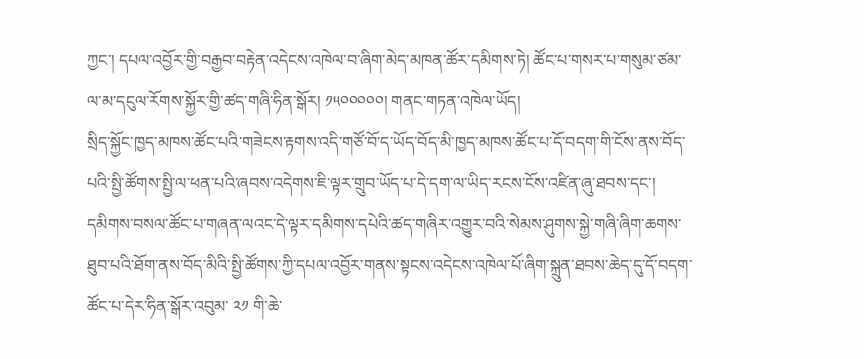ཀྱང་། དཔལ་འབྱོར་གྱི་བརྒྱབ་བརྟེན་འདེངས་འཁེལ་བ་ཞིག་མེད་མཁན་ཚོར་དམིགས་ཏེ། ཚོང་པ་གསར་པ་གསུམ་ཙམ་ལ་མ་དངུལ་རོགས་སྐྱོར་གྱི་ཚད་གཞི་ཧིན་སྒོར། ༡༥༠༠༠༠༠། གནང་གཏན་འཁེལ་ཡོད།
སྲིད་སྐྱོང་ཁྱད་མཁས་ཚོང་པའི་གཟེངས་རྟགས་འདི་གཙོ་བོ་ད་ཡོད་བོད་མི་ཁྱད་མཁས་ཚོང་པ་དོ་བདག་གི་ངོས་ནས་བོད་པའི་སྤྱི་ཚོགས་སྤྱི་ལ་ཕན་པའི་ཞབས་འདེགས་ཇི་ལྟར་གྲུབ་ཡོད་པ་དེ་དག་ལ་ཡིད་རངས་ངོས་འཛིན་ཞུ་ཐབས་དང་། དམིགས་བསལ་ཚོང་པ་གཞན་ལའང་དེ་ལྟར་དམིགས་དཔེའི་ཚད་གཞིར་འགྱུར་བའི་སེམས་ཤུགས་སྐྱེ་གཞི་ཞིག་ཆགས་ཐུབ་པའི་ཐོག་ནས་བོད་མིའི་སྤྱི་ཚོགས་ཀྱི་དཔལ་འབྱོར་གནས་སྟངས་འདེངས་འཁེལ་པོ་ཞིག་སྐྲུན་ཐབས་ཆེད་དུ་དོ་བདག་ཚོང་པ་དེར་ཧིན་སྒོར་འབུམ་ ༢༡ གི་ཆེ་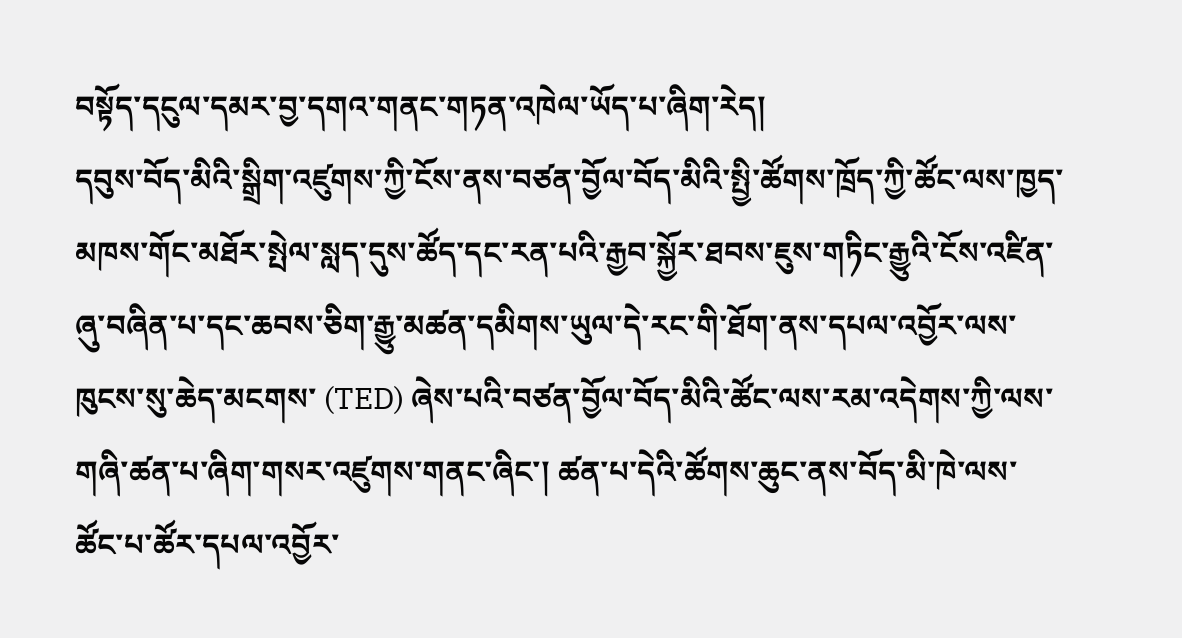བསྟོད་དངུལ་དམར་བྱ་དགའ་གནང་གཏན་འཁེལ་ཡོད་པ་ཞིག་རེད།
དབུས་བོད་མིའི་སྒྲིག་འཛུགས་ཀྱི་ངོས་ནས་བཙན་བྱོལ་བོད་མིའི་སྤྱི་ཚོགས་ཁྲོད་ཀྱི་ཚོང་ལས་ཁྱད་མཁས་གོང་མཐོར་སྤེལ་སླད་དུས་ཚོད་དང་རན་པའི་རྒྱབ་སྐྱོར་ཐབས་ཇུས་གཏིང་རྒྱུའི་ངོས་འཛིན་ཞུ་བཞིན་པ་དང་ཆབས་ཅིག་རྒྱུ་མཚན་དམིགས་ཡུལ་དེ་རང་གི་ཐོག་ནས་དཔལ་འབྱོར་ལས་ཁུངས་སུ་ཆེད་མངགས་ (TED) ཞེས་པའི་བཙན་བྱོལ་བོད་མིའི་ཚོང་ལས་རམ་འདེགས་ཀྱི་ལས་གཞི་ཚན་པ་ཞིག་གསར་འཛུགས་གནང་ཞིང་། ཚན་པ་དེའི་ཚོགས་ཆུང་ནས་བོད་མི་ཁེ་ལས་ཚོང་པ་ཚོར་དཔལ་འབྱོར་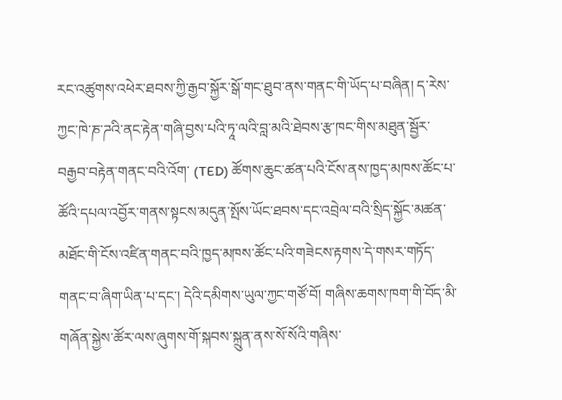རང་འཚུགས་འཕེར་ཐབས་ཀྱི་རྒྱབ་སྐྱོར་སྒོ་གང་ཐུབ་ནས་གནང་གི་ཡོད་པ་བཞིན། ད་རེས་ཀྱང་ཁེ་ཎ་ཌའི་ནང་རྟེན་གཞི་བྱས་པའི་ཏཱ་ལའི་བླ་མའི་ཐེབས་རྩ་ཁང་གིས་མཐུན་སྦྱོར་བརྒྱབ་བརྟེན་གནང་བའི་འོག་ (TED) ཚོགས་ཆུང་ཚན་པའི་ངོས་ནས་ཁྱད་མཁས་ཚོང་པ་ཚོའི་དཔལ་འབྱོར་གནས་སྟངས་མདུན་སྤོས་ཡོང་ཐབས་དང་འབྲེལ་བའི་སྲིད་སྐྱོང་མཚན་མཐོང་གི་ངོས་འཛིན་གནང་བའི་ཁྱད་མཁས་ཚོང་པའི་གཟེངས་རྟགས་དེ་གསར་གཏོད་གནང་བ་ཞིག་ཡིན་པ་དང་། དེའི་དམིགས་ཡུལ་ཀྱང་གཙོ་བོ། གཞིས་ཆགས་ཁག་གི་བོད་མི་གཞོན་སྐྱེས་ཚོར་ལས་ཞུགས་གོ་སྐབས་སྐྲུན་ནས་སོ་སོའི་གཞིས་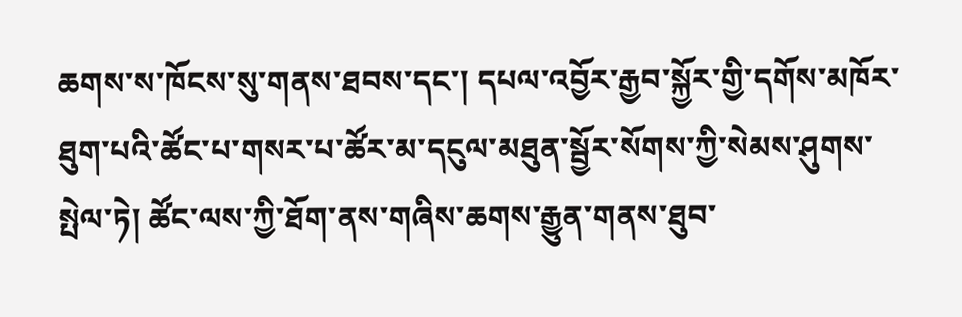ཆགས་ས་ཁོངས་སུ་གནས་ཐབས་དང་། དཔལ་འབྱོར་རྒྱབ་སྐྱོར་གྱི་དགོས་མཁོར་ཐུག་པའི་ཚོང་པ་གསར་པ་ཚོར་མ་དངུལ་མཐུན་སྦྱོར་སོགས་ཀྱི་སེམས་ཤུགས་སྤེལ་ཏེ། ཚོང་ལས་ཀྱི་ཐོག་ནས་གཞིས་ཆགས་རྒྱུན་གནས་ཐུབ་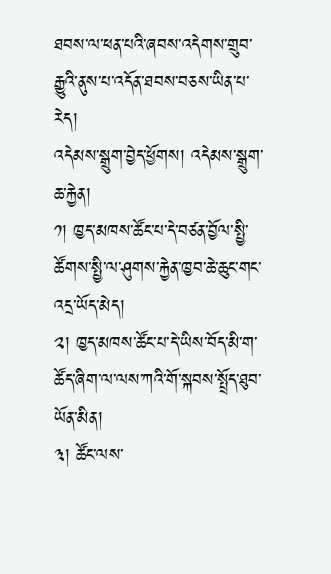ཐབས་ལ་ཕན་པའི་ཞབས་འདེགས་གྲུབ་རྒྱུའི་ནུས་པ་འདོན་ཐབས་བཅས་ཡིན་པ་རེད།
འདེམས་སྒྲུག་བྱེད་ཕྱོགས། འདེམས་སྒྲུག་ཆ་རྐྱེན།
༡། ཁྱད་མཁས་ཚོང་པ་དེ་བཙན་བྱོལ་སྤྱི་ཚོགས་སྤྱི་ལ་ཤུགས་རྐྱེན་ཁྱབ་ཆེ་ཆུང་གང་འདྲ་ཡོད་མེད།
༢། ཁྱད་མཁས་ཚོང་པ་དེ་ཡིས་བོད་མི་ག་ཚོད་ཞིག་ལ་ལས་ཀའི་གོ་སྐབས་སྤྲོད་ཐུབ་ཡོན་མིན།
༣། ཚོང་ལས་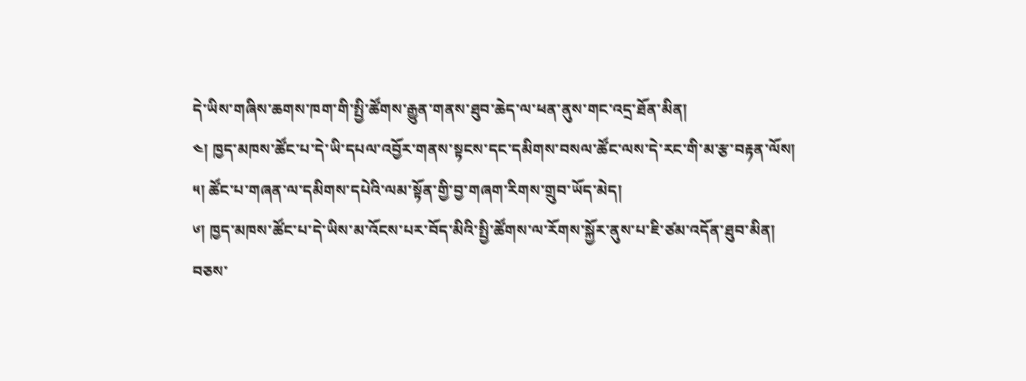དེ་ཡིས་གཞིས་ཆགས་ཁག་གི་སྤྱི་ཚོགས་རྒྱུན་གནས་ཐུབ་ཆེད་ལ་ཕན་ནུས་གང་འདྲ་ཐོན་མིན།
༤། ཁྱད་མཁས་ཚོང་པ་དེ་ཡི་དཔལ་འབྱོར་གནས་སྟངས་དང་དམིགས་བསལ་ཚོང་ལས་དེ་རང་གི་མ་རྩ་བརྟན་ལོས།
༥། ཚོང་པ་གཞན་ལ་དམིགས་དཔེའི་ལམ་སྟོན་གྱི་བྱ་གཞག་རིགས་གྲུབ་ཡོད་མེད།
༦། ཁྱད་མཁས་ཚོང་པ་དེ་ཡིས་མ་འོངས་པར་བོད་མིའི་སྤྱི་ཚོགས་ལ་རོགས་སྐྱོར་ནུས་པ་ཇི་ཙམ་འདོན་ཐུབ་མིན། བཅས་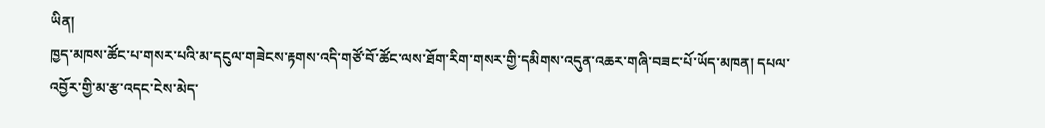ཡིན།
ཁྱད་མཁས་ཚོང་པ་གསར་པའི་མ་དངུལ་གཟེངས་རྟགས་འདི་གཙོ་བོ་ཚོང་ལས་ཐོག་རིག་གསར་གྱི་དམིགས་འདུན་འཆར་གཞི་བཟང་པོ་ཡོད་མཁན། དཔལ་འབྱོར་གྱི་མ་རྩ་འདང་ངེས་མེད་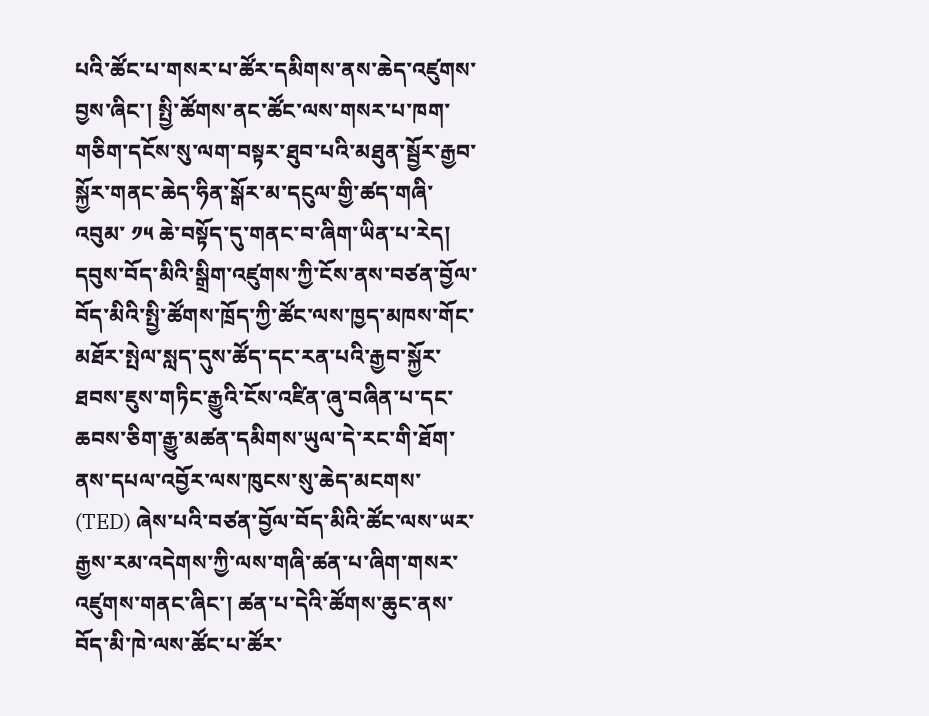པའི་ཚོང་པ་གསར་པ་ཚོར་དམིགས་ནས་ཆེད་འཛུགས་བྱས་ཞིང་། སྤྱི་ཚོགས་ནང་ཚོང་ལས་གསར་པ་ཁག་གཅིག་དངོས་སུ་ལག་བསྟར་ཐུབ་པའི་མཐུན་སྦྱོར་རྒྱབ་སྐྱོར་གནང་ཆེད་ཧིན་སྒོར་མ་དངུལ་གྱི་ཚད་གཞི་འབུམ་ ༡༥ ཆེ་བསྟོད་དུ་གནང་བ་ཞིག་ཡིན་པ་རེད།
དབུས་བོད་མིའི་སྒྲིག་འཛུགས་ཀྱི་ངོས་ནས་བཙན་བྱོལ་བོད་མིའི་སྤྱི་ཚོགས་ཁྲོད་ཀྱི་ཚོང་ལས་ཁྱད་མཁས་གོང་མཐོར་སྤེལ་སླད་དུས་ཚོད་དང་རན་པའི་རྒྱབ་སྐྱོར་ཐབས་ཇུས་གཏིང་རྒྱུའི་ངོས་འཛིན་ཞུ་བཞིན་པ་དང་ཆབས་ཅིག་རྒྱུ་མཚན་དམིགས་ཡུལ་དེ་རང་གི་ཐོག་ནས་དཔལ་འབྱོར་ལས་ཁུངས་སུ་ཆེད་མངགས་ (TED) ཞེས་པའི་བཙན་བྱོལ་བོད་མིའི་ཚོང་ལས་ཡར་རྒྱས་རམ་འདེགས་ཀྱི་ལས་གཞི་ཚན་པ་ཞིག་གསར་འཛུགས་གནང་ཞིང་། ཚན་པ་དེའི་ཚོགས་ཆུང་ནས་བོད་མི་ཁེ་ལས་ཚོང་པ་ཚོར་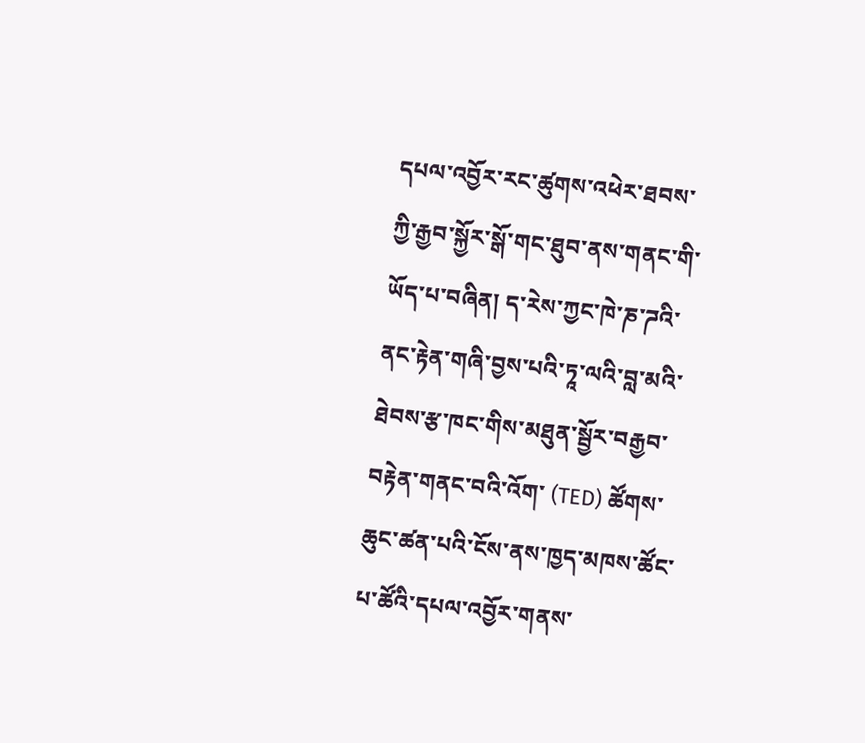དཔལ་འབྱོར་རང་ཚུགས་འཕེར་ཐབས་ཀྱི་རྒྱབ་སྐྱོར་སྒོ་གང་ཐུབ་ནས་གནང་གི་ཡོད་པ་བཞིན། ད་རེས་ཀྱང་ཁེ་ཎ་ཌའི་ནང་རྟེན་གཞི་བྱས་པའི་ཏཱ་ལའི་བླ་མའི་ཐེབས་རྩ་ཁང་གིས་མཐུན་སྦྱོར་བརྒྱབ་བརྟེན་གནང་བའི་འོག་ (TED) ཚོགས་ཆུང་ཚན་པའི་ངོས་ནས་ཁྱད་མཁས་ཚོང་པ་ཚོའི་དཔལ་འབྱོར་གནས་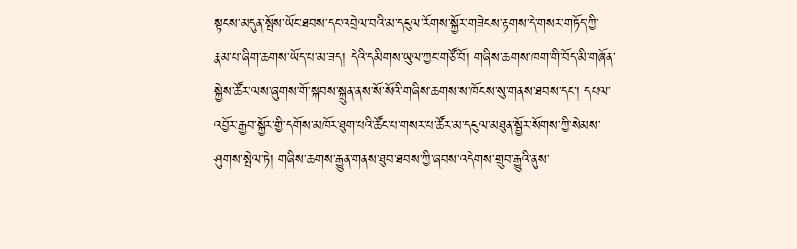སྟངས་མདུན་སྤོས་ཡོང་ཐབས་དང་འབྲེལ་བའི་མ་དངུལ་རོགས་སྐྱོར་གཟེངས་རྟགས་དེ་གསར་གཏོད་ཀྱི་རྣམ་པ་ཞིག་ཆགས་ཡོད་པ་མ་ཟད། དེའི་དམིགས་ཡུལ་ཀྱང་གཙོ་བོ། གཞིས་ཆགས་ཁག་གི་བོད་མི་གཞོན་སྐྱེས་ཚོར་ལས་ཞུགས་གོ་སྐབས་སྐྲུན་ནས་སོ་སོའི་གཞིས་ཆགས་ས་ཁོངས་སུ་གནས་ཐབས་དང་། དཔལ་འབྱོར་རྒྱབ་སྐྱོར་གྱི་དགོས་མཁོར་ཐུག་པའི་ཚོང་པ་གསར་པ་ཚོར་མ་དངུལ་མཐུན་སྦྱོར་སོགས་ཀྱི་སེམས་ཤུགས་སྤེལ་ཏེ། གཞིས་ཆགས་རྒྱུན་གནས་ཐུབ་ཐབས་ཀྱི་ཞབས་འདེགས་གྲུབ་རྒྱུའི་ནུས་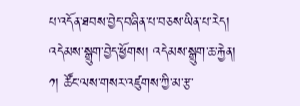པ་འདོན་ཐབས་བྱེད་བཞིན་པ་བཅས་ཡིན་པ་རེད།
འདེམས་སྒྲུག་བྱེད་ཕྱོགས། འདེམས་སྒྲུག་ཆ་རྐྱེན།
༡། ཚོང་ལས་གསར་འཛུགས་ཀྱི་མ་རྩ་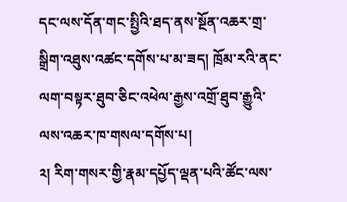དང་ལས་དོན་གང་སྤྱིའི་ཐད་ནས་སྔོན་འཆར་གྲ་སྒྲིག་འཐུས་འཚང་དགོས་པ་མ་ཟད། ཁྲོམ་རའི་ནང་ལག་བསྟར་ཐུབ་ཅིང་འཕེལ་རྒྱས་འགྲོ་ཐུབ་རྒྱུའི་ལས་འཆར་ཁ་གསལ་དགོས་པ།
༢། རིག་གསར་གྱི་རྣམ་དཔྱོད་ལྡན་པའི་ཚོང་ལས་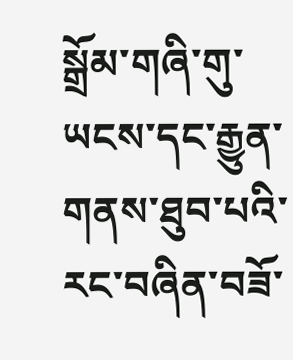སྒྲོམ་གཞི་གུ་ཡངས་དང་རྒྱུན་གནས་ཐུབ་པའི་རང་བཞིན་བཟོ་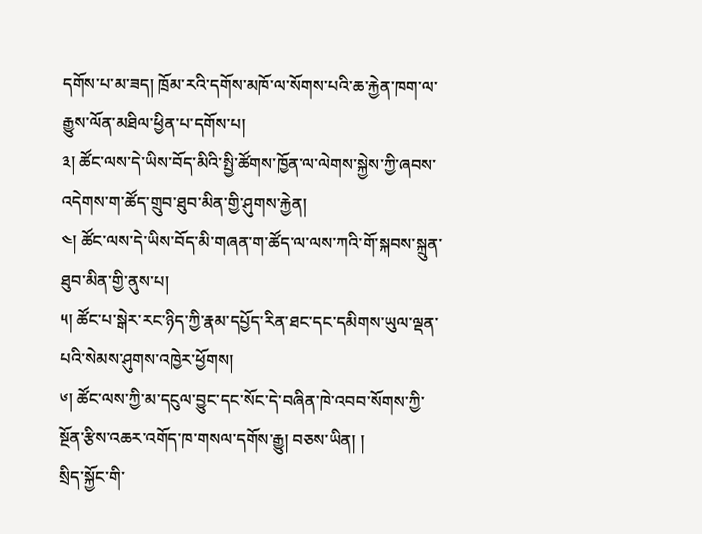དགོས་པ་མ་ཟད། ཁྲོམ་རའི་དགོས་མཁོ་ལ་སོགས་པའི་ཆ་རྐྱེན་ཁག་ལ་རྒྱུས་ལོན་མཐིལ་ཕྱིན་པ་དགོས་པ།
༣། ཚོང་ལས་དེ་ཡིས་བོད་མིའི་སྤྱི་ཚོགས་ཁྱོན་ལ་ལེགས་སྐྱེས་ཀྱི་ཞབས་འདེགས་ག་ཚོད་གྲུབ་ཐུབ་མིན་གྱི་ཤུགས་རྐྱེན།
༤། ཚོང་ལས་དེ་ཡིས་བོད་མི་གཞན་ག་ཚོད་ལ་ལས་ཀའི་གོ་སྐབས་སྐྲུན་ཐུབ་མིན་གྱི་ནུས་པ།
༥། ཚོང་པ་སྒེར་རང་ཉིད་ཀྱི་རྣམ་དཔྱོད་རིན་ཐང་དང་དམིགས་ཡུལ་ལྡན་པའི་སེམས་ཤུགས་འཁྱེར་ཕྱོགས།
༦། ཚོང་ལས་ཀྱི་མ་དངུལ་བྱུང་དང་སོང་དེ་བཞིན་ཁེ་འབབ་སོགས་ཀྱི་སྔོན་རྩིས་འཆར་འགོད་ཁ་གསལ་དགོས་རྒྱུ། བཅས་ཡིན། །
སྲིད་སྐྱོང་གི་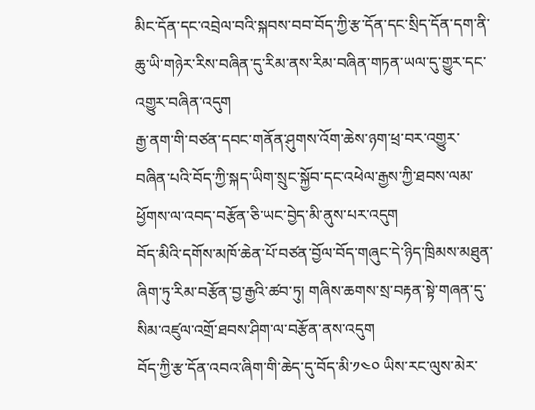མིང་དོན་དང་འབྲེལ་བའི་སྐབས་བབ་བོད་ཀྱི་རྩ་དོན་དང་སྲིད་དོན་དག་ནི་ཆུ་ཡི་གཉེར་རིས་བཞིན་དུ་རིམ་ནས་རིམ་བཞིན་གཏན་ཡལ་དུ་གྱུར་དང་འགྱུར་བཞིན་འདུག
རྒྱ་ནག་གི་བཙན་དབང་གནོན་ཤུགས་འོག་ཆེས་ཉག་ཕྲ་བར་འགྱུར་བཞིན་པའི་བོད་ཀྱི་སྐད་ཡིག་སྲུང་སྐྱོབ་དང་འཕེལ་རྒྱས་ཀྱི་ཐབས་ལམ་ཕྱོགས་ལ་འབད་བརྩོན་ཅི་ཡང་བྱེད་མི་ནུས་པར་འདུག
བོད་མིའི་དགོས་མཁོ་ཆེན་པོ་བཙན་བྱོལ་བོད་གཞུང་དེ་ཉིད་ཁྲིམས་མཐུན་ཞིག་ཏུ་རིམ་བརྩོན་བྱ་རྒྱའི་ཚབ་ཏུ། གཞིས་ཆགས་སྲ་བརྟན་སྟེ་གཞན་དུ་སིམ་འཛུལ་འགྲོ་ཐབས་ཤིག་ལ་བརྩོན་ནས་འདུག
བོད་ཀྱི་རྩ་དོན་འབའ་ཞིག་གི་ཆེད་དུ་བོད་མི་༡༤༠ ཡིས་རང་ལུས་མེར་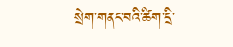སྲེག་གནང་བའི་ཚིག་དྲི་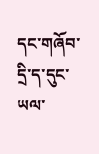དང་གཞོབ་དྲི་ད་དུང་ཡལ་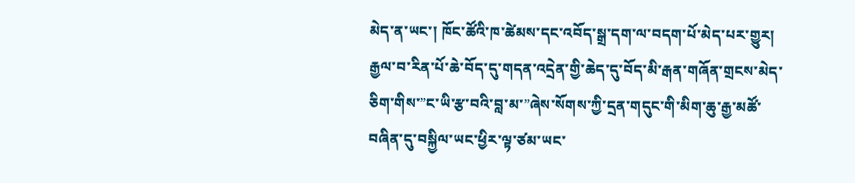མེད་ན་ཡང་། ཁོང་ཚོའི་ཁ་ཚེམས་དང་འབོད་སྒྲ་དག་ལ་བདག་པོ་མེད་པར་གྱུར།
རྒྱལ་བ་རིན་པོ་ཆེ་བོད་དུ་གདན་འདྲེན་གྱི་ཆེད་དུ་བོད་མི་རྒན་གཞོན་གྲངས་མེད་ཅིག་གིས་”ང་ཡི་རྩ་བའི་བླ་མ་”ཞེས་སོགས་ཀྱི་དྲན་གདུང་གི་མིག་ཆུ་རྒྱ་མཚོ་བཞིན་དུ་བསྐྱིལ་ཡང་ཕྱིར་ལྟ་ཙམ་ཡང་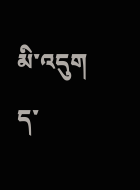མི་འདུག
ད་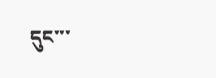དུང་་་